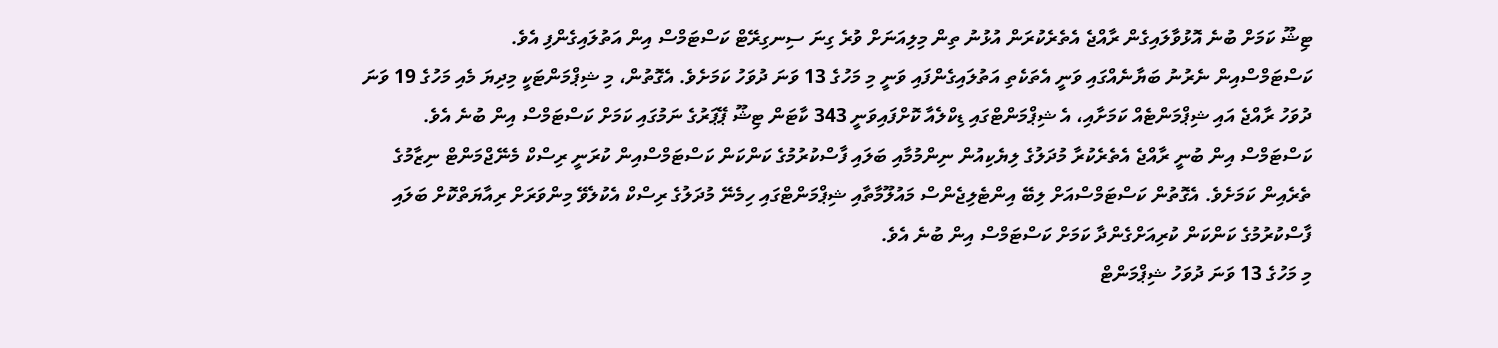ޓިޝޫ ކަމަށް ބުނެ އޮޅުވާލައިގެން ރާއްޖެ އެތެރެކުރަން އުޅުނު ތިން މިލިއަނަށް ވުރެ ގިނަ ސިނގިރޭޓް ކަސްޓަމްސް އިން އަތުލައިގެންފި އެވެ.
ކަސްޓަމްސްއިން ނެރުނު ބަޔާނެއްގައި ވަނީ އެތަކެތި އަތުލައިގެންފައި ވަނީ މި މަހުގެ 13 ވަނަ ދުވަހު ކަމަށެވެ. އެގޮތުން، މި ޝިޕްމަންޓަކީ މިދިޔަ މެއި މަހުގެ 19 ވަނަ ދުވަހު ރާއްޖެ އައި ޝިޕްމަންޓެއް ކަމަށާއި، އެ ޝިޕްމަންޓްގައި ޑިކްލެއާ ކޮށްފައިވަނީ 343 ކާޓަން ޓިޝޫ ޕޭޕަރުގެ ނަމުގައި ކަމަށް ކަސްޓަމްސް އިން ބުނެ އެވެ.
ކަސްޓަމްސް އިން ބުނީ ރާއްޖެ އެތެރެކުރާ މުދަލުގެ ލިޔެކިއުން ނިންމުމާއި ބަލައި ފާސްކުރުމުގެ ކަންކަން ކަސްޓަމްސްއިން ކުރަނީ ރިސްކް މެނޭޖްމަންޓް ނިޒާމުގެ ތެރެއިން ކަމަށެވެ. އެގޮތުން ކަސްޓަމްސްއަށް ލިބޭ އިންޓެލިޖެންސް މައުލޫމާތާއި ޝިޕްމަންޓްގައި ހިމެނޭ މުދަލުގެ ރިސްކް އެކުލެވޭ މިންވަރަށް ރިއާޔަތްކޮށް ބަލައި ފާސްކުރުމުގެ ކަންކަން ކުރިއަށްގެންދާ ކަމަށް ކަސްޓަމްސް އިން ބުނެ އެވެ.
މި މަހުގެ 13 ވަނަ ދުވަހު ޝިޕްމަންޓް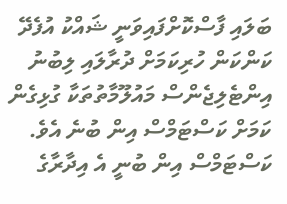ބަލައި ފާސްކޮށްފައިވަނީ ޝައްކު އުފެދޭ ކަންކަން ހުރިކަމަށް ދުރާލައި ލިބުނު އިންޓެލިޖެންސް މައުލޫމާތުތަކާ ގުޅިގެން ކަމަށް ކަސްޓަމްސް އިން ބުނެ އެވެ.
ކަސްޓަމްސް އިން ބުނީ އެ އިދާރާގެ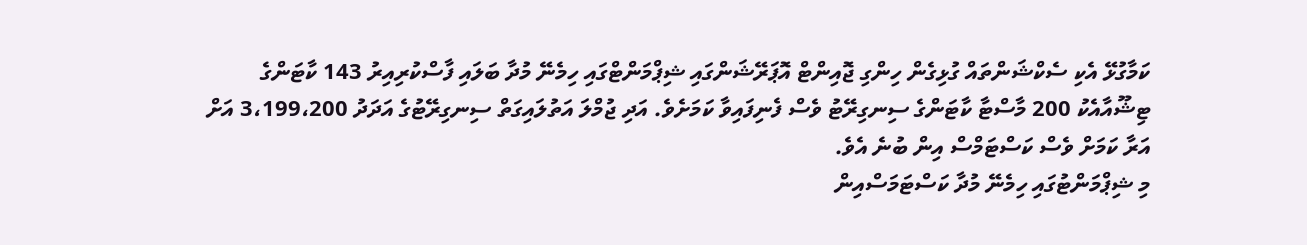ކަމާގުޅޭ އެކި ސެކްޝަންތައް ގުޅިގެން ހިންގި ޖޮއިންޓް އޮޕަރޭޝަންގައި ޝިޕްމަންޓްގައި ހިމެނޭ މުދާ ބަލައި ފާސްކުރިއިރު 143 ކާޓަންގެ ޓިޝޫއާއެކު 200 މާސްޓާ ކާޓަންގެ ސިނގިރޭޓު ވެސް ފެނިފައިވާ ކަމަށެވެ. އަދި ޖުމްލަ އަތުލައިގަތް ސިނގިރޭޓުގެ އަދަދު 3،199،200 އަށް އަރާ ކަމަށް ވެސް ކަސްޓަމްސް އިން ބުނެ އެވެ.
މި ޝިޕްމަންޓުގައި ހިމެނޭ މުދާ ކަސްޓަމަސްއިން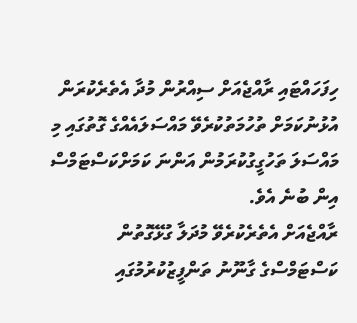ހިފަހައްޓައި ރާއްޖެއަށް ސިއްރުން މުދާ އެތެރެކުރަން އުޅުނުކަމަށް ތުހުމަތުކުރެވޭ މައްސަލައެއްގެ ގޮތުގައި މި މައްސަލަ ތަހުގީގުކުރަމުން އަންނަ ކަމަށްކަސްޓަމްސް އިން ބުނެ އެވެ.
ރާއްޖެއަށް އެތެރެކުރެވޭ މުދަލާ ގުޅޭގޮތުން ކަސްޓަމްސްގެ ގާނޫނު ތަންފީޒުކުރުމުގައި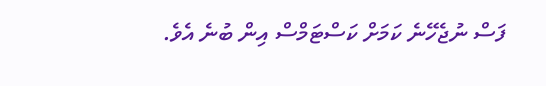ފަސް ނުޖެހޭނެ ކަމަށް ކަސްޓަމްސް އިން ބުނެ އެވެ.